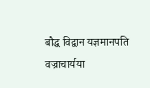बौद्ध विद्वान यज्ञमानपति वज्राचार्यया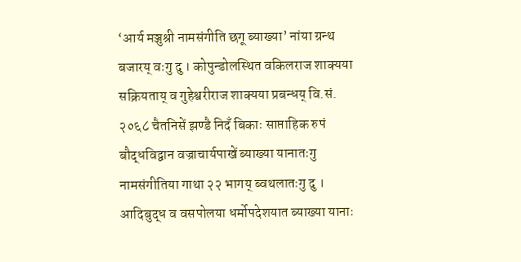‘आर्य मञ्जुश्री नामसंगीति छगू ब्याख्या’ नांया ग्रन्थ बजारय् वःगु दु । कोपुन्डोलस्थित वकिलराज शाक्यया सक्रियताय् व गुहेश्वरीराज शाक्यया प्रबन्धय् वि.सं. २०६८ चैतनिसें झण्डै निदँ बिकाः साप्ताहिक रुपं बौद्धविद्वान वज्राचार्यपाखें ब्याख्या यानातःगु नामसंगीतिया गाथा २२ भागय् ब्वथलातःगु दु । आदिबुद्ध व वसपोलया धर्मोपदेशयात ब्याख्या यानाः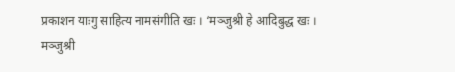प्रकाशन याःगु साहित्य नामसंगीति खः । ‘मञ्जुश्री हे आदिबुद्ध खः । मञ्जुश्री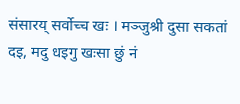संसारय् सर्वोच्च खः । मञ्जुश्री दुसा सकतां दइ, मदु धइगु खःसा छुं नं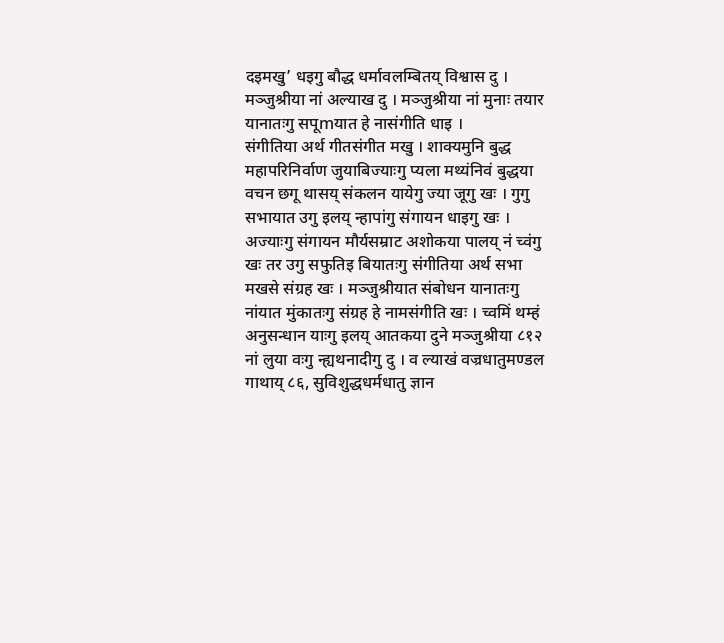दइमखु’ धइगु बौद्ध धर्मावलम्बितय् विश्वास दु । मञ्जुश्रीया नां अल्याख दु । मञ्जुश्रीया नां मुनाः तयार यानातःगु सपूmयात हे नासंगीति धाइ ।
संगीतिया अर्थ गीतसंगीत मखु । शाक्यमुनि बुद्ध महापरिनिर्वाण जुयाबिज्याःगु प्यला मथ्यंनिवं बुद्धया वचन छगू थासय् संकलन यायेगु ज्या जूगु खः । गुगु सभायात उगु इलय् न्हापांगु संगायन धाइगु खः । अज्याःगु संगायन मौर्यसम्राट अशोकया पालय् नं च्वंगु खः तर उगु सफुतिइ बियातःगु संगीतिया अर्थ सभा मखसे संग्रह खः । मञ्जुश्रीयात संबोधन यानातःगु नांयात मुंकातःगु संग्रह हे नामसंगीति खः । च्वमिं थम्हं अनुसन्धान याःगु इलय् आतकया दुने मञ्जुश्रीया ८१२ नां लुया वःगु न्ह्यथनादीगु दु । व ल्याखं वज्रधातुमण्डल गाथाय् ८६, सुविशुद्धधर्मधातु ज्ञान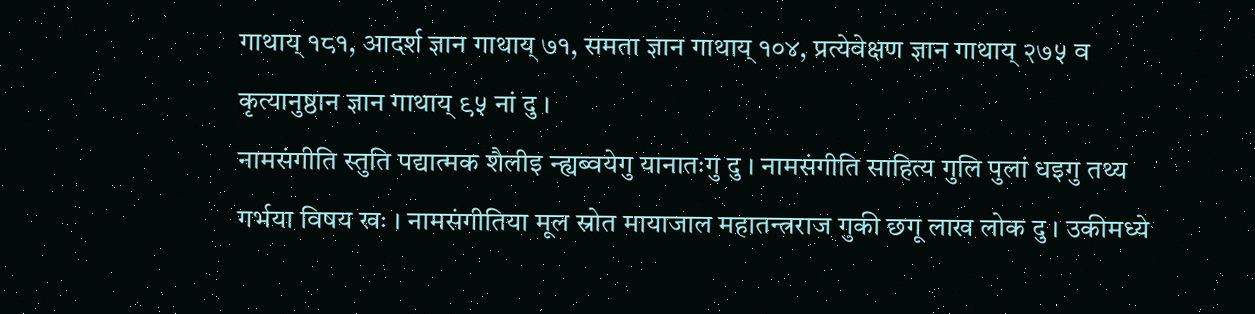गाथाय् १८१, आदर्श ज्ञान गाथाय् ७१, समता ज्ञान गाथाय् १०४, प्रत्येवेक्षण ज्ञान गाथाय् २७५ व कृत्यानुष्ठान ज्ञान गाथाय् ९५ नां दु ।
नामसंगीति स्तुति पद्यात्मक शैलीइ न्ह्यब्वयेगु यानातःगु दु । नामसंगीति साहित्य गुलि पुलां धइगु तथ्य गर्भया विषय खः । नामसंगीतिया मूल स्रोत मायाजाल महातन्त्रराज गुकी छगू लाख लोक दु । उकीमध्ये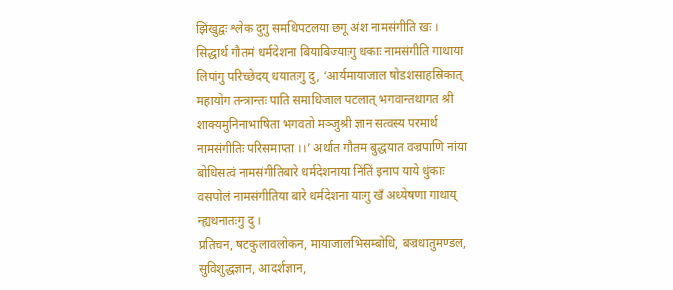झिंखुद्वः श्लेक दुगु समधिपटलया छगू अंश नामसंगीति खः । सिद्धार्थ गौतमं धर्मदेशना बियाबिज्याःगु धकाः नामसंगीति गाथाया लिपांगु परिच्छेदय् धयातःगु दु, ‘आर्यमायाजाल षोडशसाहस्रिकात् महायोग तन्त्रान्तः पाति समाधिजाल पटलात् भगवान्तथागत श्री शाक्यमुनिनाभाषिता भगवतो मञ्जुश्री ज्ञान सत्वस्य परमार्थ नामसंगीतिः परिसमाप्ता ।।’ अर्थात गौतम बुद्धयात वज्रपाणि नांया बोधिसत्वं नामसंगीतिबारे धर्मदेशनाया निंतिं इनाप याये धुंकाः वसपोलं नामसंगीतिया बारे धर्मदेशना याःगु खँ अध्येषणा गाथाय् न्ह्यथनातःगु दु ।
प्रतिचन, षटकुलावलोकन, मायाजालभिसम्बोधि, बज्रधातुमण्डल, सुविशुद्धज्ञान, आदर्शज्ञान,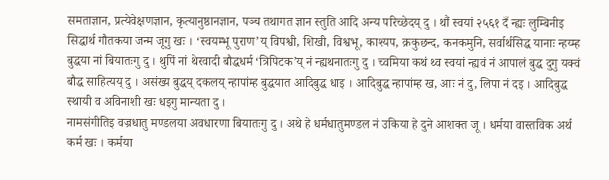समताज्ञान, प्रत्येवेक्षणज्ञान, कृत्यानुष्ठानज्ञान, पञ्च तथागत ज्ञान स्तुति आदि अन्य परिच्छेदय् दु । थौं स्वयां २५६१ दँ न्ह्यः लुम्बिनीइ सिद्धार्थ गौतकया जन्म जूगु खः । ‘स्वयम्भू पुराण’य् विपश्वी, शिखी, विश्वभू, काश्यप, क्रकुछन्द, कनकमुनि, सर्वार्थसिद्ध यानाः न्हय्म्ह बुद्धया नां बियातःगु दु । थुपिं नां थेरवादी बौद्धधर्म ‘त्रिपिटक’य् नं न्ह्यथनातःगु दु । च्वमिया कथं थ्व स्वयां न्ह्यवं नं आपालं बुद्ध दुगु यक्वं बौद्ध साहित्यय् दु । असंख्य बुद्धय् दकलय् न्हापांम्ह बुद्धयात आदिबुद्ध धाइ । आदिबुद्ध न्हापांम्ह ख, आः नं दु, लिपा नं दइ । आदिबुद्ध स्थायी व अविनाशी खः धइगु मान्यता दु ।
नामसंगीतिइ वज्रधातु मण्डलया अवधारणा बियातःगु दु । अथे हे धर्मधातुमण्डल नं उकिया हे दुने आशक्त जू । धर्मया वास्तविक अर्थ कर्म खः । कर्मया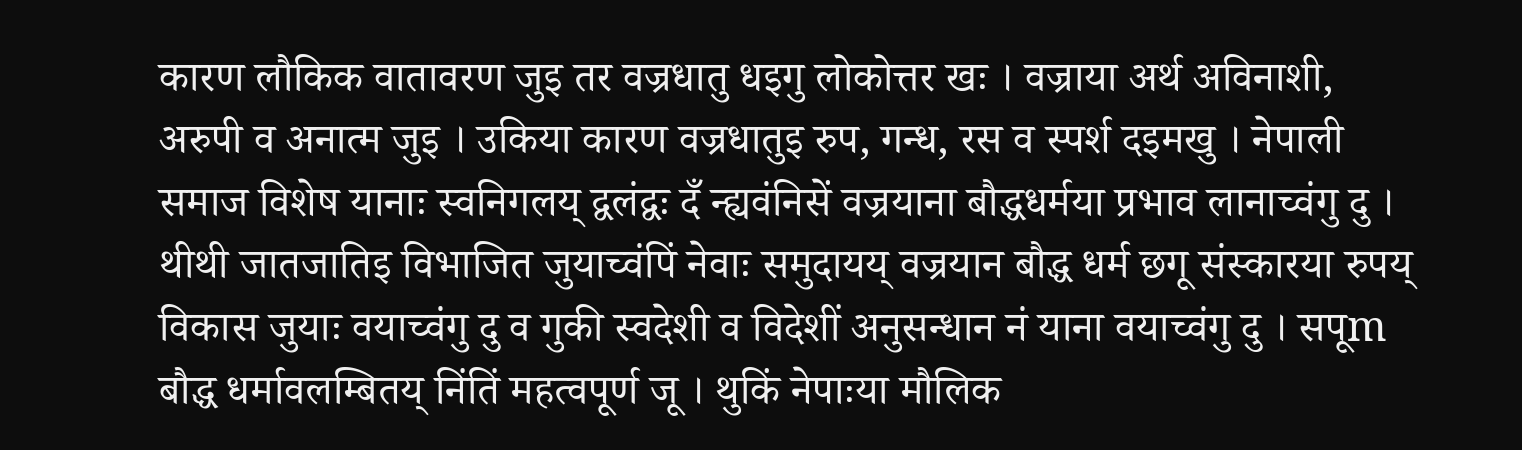कारण लौकिक वातावरण जुइ तर वज्रधातु धइगु लोकोत्तर खः । वज्राया अर्थ अविनाशी, अरुपी व अनात्म जुइ । उकिया कारण वज्रधातुइ रुप, गन्ध, रस व स्पर्श दइमखु । नेपाली समाज विशेष यानाः स्वनिगलय् द्वलंद्वः दँ न्ह्यवंनिसें वज्रयाना बौद्धधर्मया प्रभाव लानाच्वंगु दु ।
थीथी जातजातिइ विभाजित जुयाच्वंपिं नेवाः समुदायय् वज्रयान बौद्ध धर्म छगू संस्कारया रुपय् विकास जुयाः वयाच्वंगु दु व गुकी स्वदेशी व विदेशीं अनुसन्धान नं याना वयाच्वंगु दु । सपूm बौद्ध धर्मावलम्बितय् निंतिं महत्वपूर्ण जू । थुकिं नेपाःया मौलिक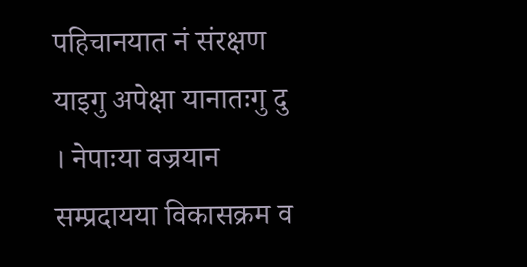पहिचानयात नं संरक्षण याइगु अपेक्षा यानातःगु दु । नेपाःया वज्रयान सम्प्रदायया विकासक्रम व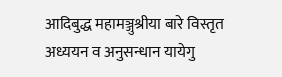आदिबुद्ध महामञ्जुश्रीया बारे विस्तृत अध्ययन व अनुसन्धान यायेगु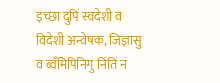इच्छा दुपिं स्वदेशी व विदेशी अन्वेषक, जिज्ञासु व ब्वँमिपिनिगु निंतिं नं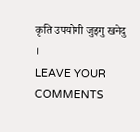कृति उपयोगी जुइगु खनेदु ।
LEAVE YOUR COMMENTS